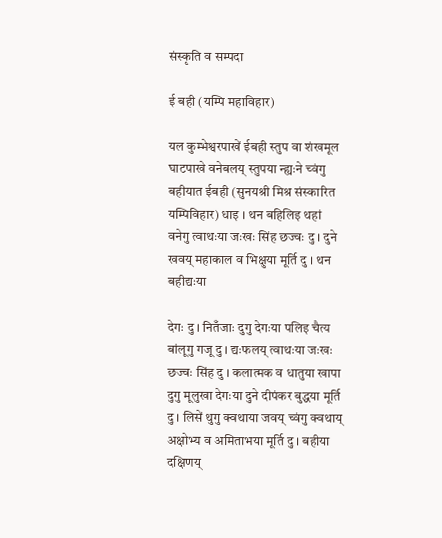संस्कृति व सम्पदा

ई बही (यम्पि महाविहार)

यल कुम्भेश्वरपाखें ईबही स्तुप वा शंखमूल घाटपाखे वनेबलय्‌ स्तुपया न्ह्यःने च्वंगु बहीयात ईबही (सुनयश्री मिश्र संस्कारित यम्पिविहार) धाइ । थन बहिलिइ थहां वनेगु त्वाथःया जःखः सिंह छज्वः दु । दुने खवय्‌ महाकाल व भिक्षुया मूर्ति दु । थन बहीद्यःया

देगः दु । नितँजाः दुगु देगःया पलिइ चैत्य बांलूगु गजू दु । द्यःफलय्‌ त्वाथःया जःखः छज्वः सिंह दु । कलात्मक व धातुया खापा दुगु मूलुखा देगःया दुने दीपंकर बुद्धया मूर्ति दु । लिसें थुगु क्वथाया जवय्‌ च्वंगु क्वथाय्‌ अक्षोभ्य व अमिताभया मूर्ति दु । बहीया दक्षिणय्‌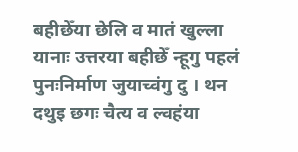बहीछेँया छेलि व मातं खुल्ला यानाः उत्तरया बहीछेँ न्हूगु पहलं पुनःनिर्माण जुयाच्वंगु दु । थन दथुइ छगः चैत्य व ल्वहंया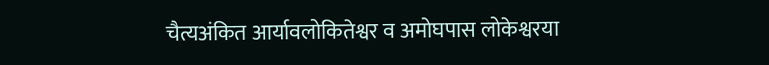चैत्यअंकित आर्यावलोकितेश्वर व अमोघपास लोकेश्वरया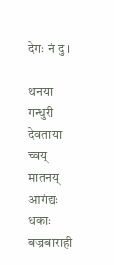देगः नं दु ।

थनया गन्धुरी देवताया च्वय्‌ मातनय्‌ आगंद्यः धकाः बज्रबाराही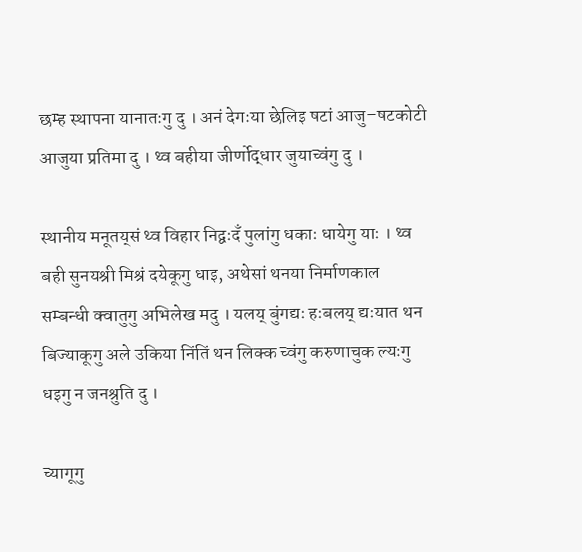छम्ह स्थापना यानातःगु दु । अनं देगःया छेलिइ षटां आजु–षटकोटी आजुया प्रतिमा दु । थ्व बहीया जीर्णोद्धार जुयाच्वंगु दु ।

स्थानीय मनूतय्‌सं थ्व विहार निद्वःदँ पुलांगु धकाः धायेगु याः । थ्व बही सुनयश्री मिश्रं दयेकूगु धाइ, अथेसां थनया निर्माणकाल सम्बन्धी क्वातुगु अभिलेख मदु । यलय्‌ बुंगद्यः हःबलय्‌ द्यःयात थन बिज्याकूगु अले उकिया निंतिं थन लिक्क च्वंगु करुणाचुक ल्यःगु धइगु न जनश्रुति दु ।

च्यागूगु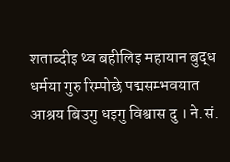शताब्दीइ थ्व बहीलिइ महायान बुद्ध धर्मया गुरु रिम्पोछे पद्मसम्भवयात आश्रय बिउगु धइगु विश्वास दु । ने.सं.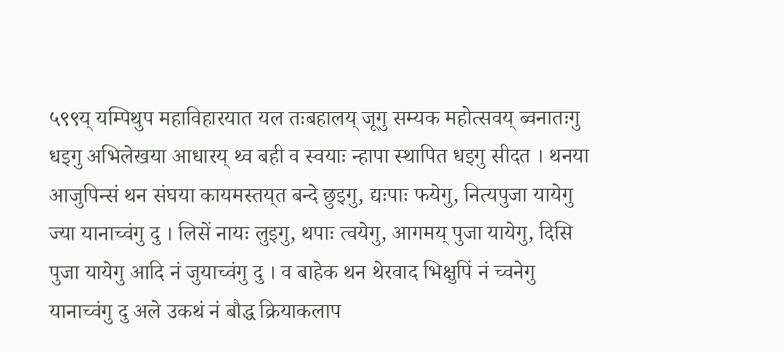५९९य्‌ यम्पिथुप महाविहारयात यल तःबहालय्‌ जूगु सम्यक महोत्सवय्‌ ब्वनातःगु धइगु अभिलेखया आधारय्‌ थ्व बही व स्वयाः न्हापा स्थापित धइगु सीदत । थनया आजुपिन्सं थन संघया कायमस्तय्‌त बन्दे छुइगु, द्यःपाः फयेगु, नित्यपुजा यायेगु ज्या यानाच्वंगु दु । लिसें नायः लुइगु, थपाः त्वयेगु, आगमय्‌ पुजा यायेगु, दिसि पुजा यायेगु आदि नं जुयाच्वंगु दु । व बाहेक थन थेरवाद भिक्षुपिं नं च्वनेगु यानाच्वंगु दु अले उकथं नं बौद्ध क्रियाकलाप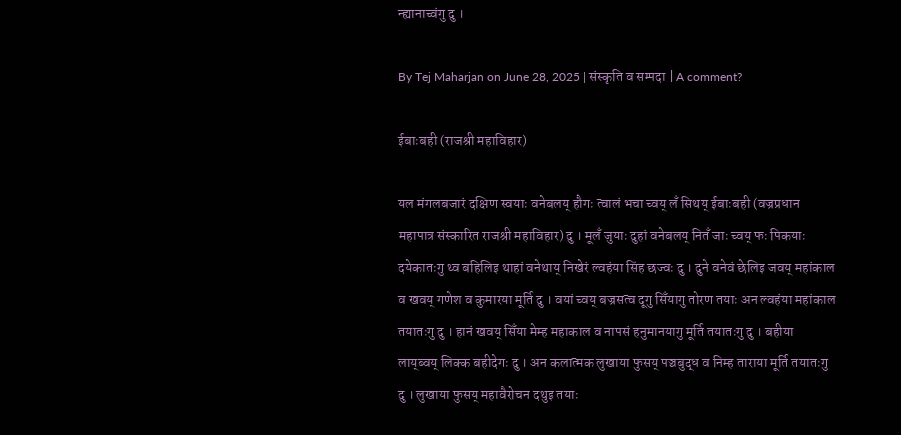न्ह्यानाच्वंगु दु ।

By Tej Maharjan on June 28, 2025 | संस्कृति व सम्पदा | A comment?

ईबाःबही (राजश्री महाविहार)

यल मंगलबजारं दक्षिण स्वयाः वनेबलय्‌ हौगः त्वालं भचा च्वय्‌ लँ सिथय्‌ ईबाःबही (वज्रप्रधान महापात्र संस्कारित राजश्री महाविहार) दु । मूलँ जुयाः दुहां वनेबलय्‌ नितँ जाः च्वय्‌ फः पिकयाः दयेकातःगु थ्व बहिलिइ थाहां वनेथाय्‌ निखेरं ल्वहंया सिंह छज्वः दु । दुने वनेवं छेलिइ जवय्‌ महांकाल व खवय्‌ गणेश व कुमारया मूर्ति दु । वयां च्वय्‌ बज्रसत्व दूगु सिँयागु तोरण तयाः अन ल्वहंया महांकाल तयातःगु दु । हानं खवय्‌ सिँया मेम्ह महाकाल व नापसं हनुमानयागु मूर्ति तयातःगु दु । बहीया लाय्‌ब्वय्‌ लिक्क बहीदेगः दु । अन कलात्मक लुखाया फुसय्‌ पञ्चबुद्ध व निम्ह ताराया मूर्ति तयातःगु दु । लुखाया फुसय्‌ महावैरोचन दथुइ तयाः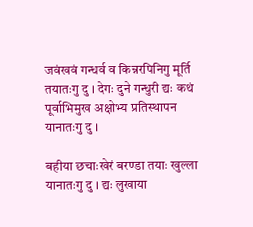जवंखवं गन्धर्व व किन्नरपिनिगु मूर्ति तयातःगु दु । देगः दुने गन्धुरी द्यः कथं पूर्वाभिमुख अक्षोभ्य प्रतिस्थापन यानातःगु दु ।

बहीया छचाःखेरं बरण्डा तयाः खुल्ला यानातःगु दु । द्यः लुखाया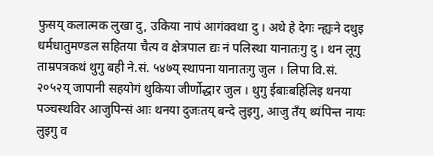फुसय्‌ कलात्मक लुखा दु, उकिया नापं आगंक्वथा दु । अथे हे देगः न्ह्यःने दथुइ धर्मधातुमण्डल सहितया चैत्य व क्षेत्रपाल द्यः नं पलिस्था यानातःगु दु । थन लूगु ताम्रपत्रकथं थुगु बही ने.सं. ५४७य्‌ स्थापना यानातःगु जुल । लिपा वि.सं. २०५२य्‌ जापानी सहयोगं थुकिया जीर्णोद्धार जुल । थुगु ईबाःबहिलिइ थनया पञ्चस्थविर आजुपिन्सं आः थनया दुजःतय्‌ बन्दे लुइगु, आजु तँय्‌ थ्यंपिन्त नायः लुइगु व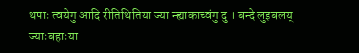थपाः त्वयेगु आदि रीतिथितिया ज्या न्ह्याकाच्वंगु दु । बन्दे लुइबलय्‌ ज्याःबहाःया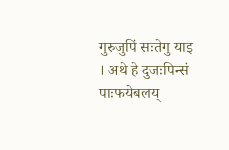गुरुजुपिं सःतेगु याइ । अथे हे दुजःपिन्सं पाःफयेबलय्‌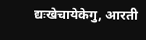द्यःखेचायेकेगु, आरती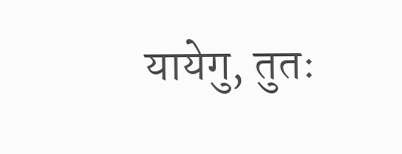यायेगु, तुतः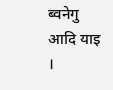ब्वनेगु आदि याइ ।